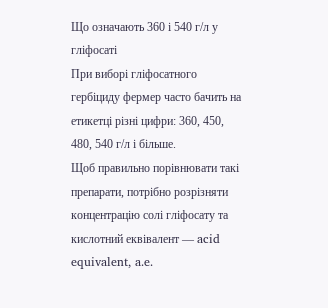Що означають 360 і 540 г/л у гліфосаті
При виборі гліфосатного гербіциду фермер часто бачить на етикетці різні цифри: 360, 450, 480, 540 г/л і більше.
Щоб правильно порівнювати такі препарати, потрібно розрізняти концентрацію солі гліфосату та кислотний еквівалент — acid equivalent, a.e.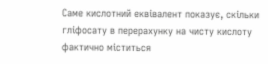Саме кислотний еквівалент показує, скільки гліфосату в перерахунку на чисту кислоту фактично міститься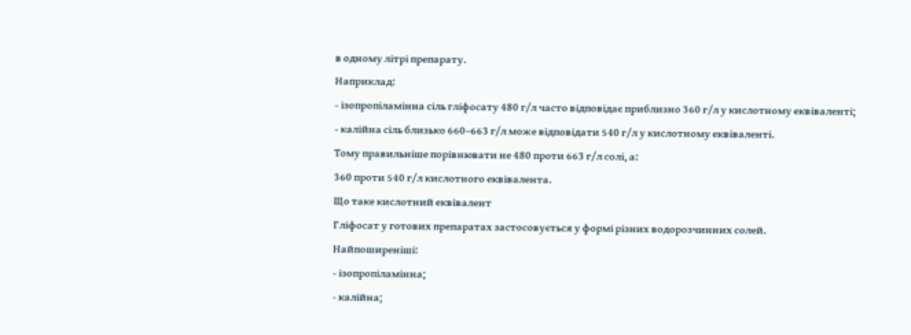в одному літрі препарату.
Наприклад:
- ізопропіламінна сіль гліфосату 480 г/л часто відповідає приблизно 360 г/л у кислотному еквіваленті;
- калійна сіль близько 660–663 г/л може відповідати 540 г/л у кислотному еквіваленті.
Тому правильніше порівнювати не 480 проти 663 г/л солі, а:
360 проти 540 г/л кислотного еквівалента.
Що таке кислотний еквівалент
Гліфосат у готових препаратах застосовується у формі різних водорозчинних солей.
Найпоширеніші:
- ізопропіламінна;
- калійна;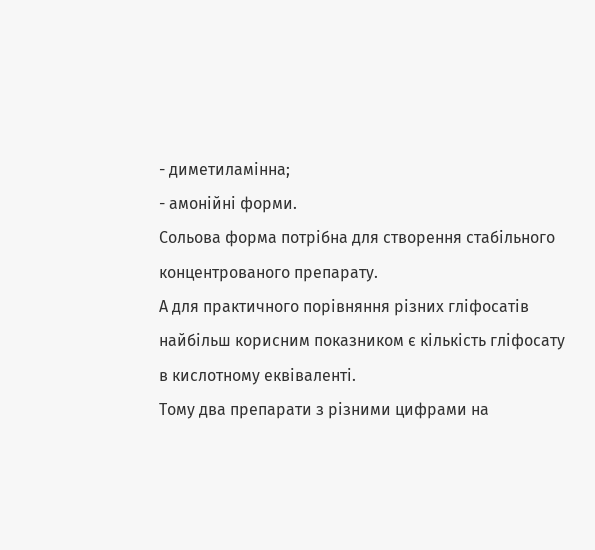- диметиламінна;
- амонійні форми.
Сольова форма потрібна для створення стабільного концентрованого препарату.
А для практичного порівняння різних гліфосатів найбільш корисним показником є кількість гліфосату в кислотному еквіваленті.
Тому два препарати з різними цифрами на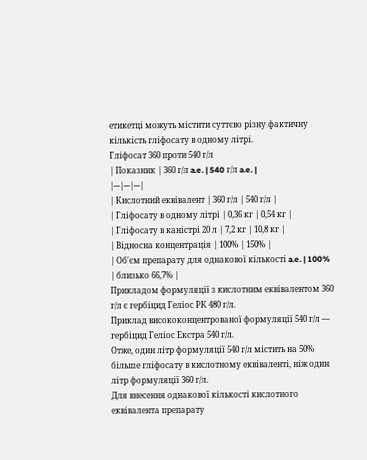етикетці можуть містити суттєво різну фактичну кількість гліфосату в одному літрі.
Гліфосат 360 проти 540 г/л
| Показник | 360 г/л a.e. | 540 г/л a.e. |
|---|---|---|
| Кислотний еквівалент | 360 г/л | 540 г/л |
| Гліфосату в одному літрі | 0,36 кг | 0,54 кг |
| Гліфосату в каністрі 20 л | 7,2 кг | 10,8 кг |
| Відносна концентрація | 100% | 150% |
| Об'єм препарату для однакової кількості a.e. | 100% | близько 66,7% |
Прикладом формуляції з кислотним еквівалентом 360 г/л є гербіцид Геліос РК 480 г/л.
Приклад висококонцентрованої формуляції 540 г/л — гербіцид Геліос Екстра 540 г/л.
Отже, один літр формуляції 540 г/л містить на 50% більше гліфосату в кислотному еквіваленті, ніж один літр формуляції 360 г/л.
Для внесення однакової кількості кислотного еквівалента препарату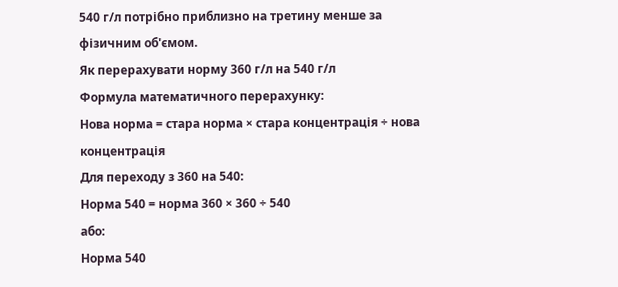540 г/л потрібно приблизно на третину менше за фізичним об'ємом.
Як перерахувати норму 360 г/л на 540 г/л
Формула математичного перерахунку:
Нова норма = стара норма × стара концентрація ÷ нова концентрація
Для переходу з 360 на 540:
Норма 540 = норма 360 × 360 ÷ 540
або:
Норма 540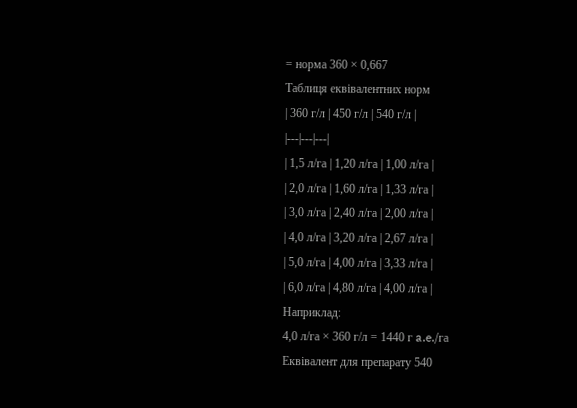= норма 360 × 0,667
Таблиця еквівалентних норм
| 360 г/л | 450 г/л | 540 г/л |
|---|---|---|
| 1,5 л/га | 1,20 л/га | 1,00 л/га |
| 2,0 л/га | 1,60 л/га | 1,33 л/га |
| 3,0 л/га | 2,40 л/га | 2,00 л/га |
| 4,0 л/га | 3,20 л/га | 2,67 л/га |
| 5,0 л/га | 4,00 л/га | 3,33 л/га |
| 6,0 л/га | 4,80 л/га | 4,00 л/га |
Наприклад:
4,0 л/га × 360 г/л = 1440 г a.e./га
Еквівалент для препарату 540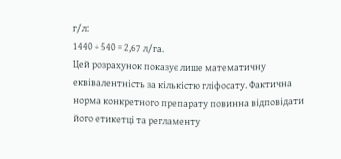г/л:
1440 ÷ 540 = 2,67 л/га.
Цей розрахунок показує лише математичну еквівалентність за кількістю гліфосату. Фактична норма конкретного препарату повинна відповідати його етикетці та регламенту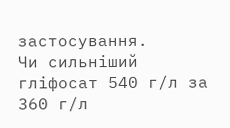застосування.
Чи сильніший гліфосат 540 г/л за 360 г/л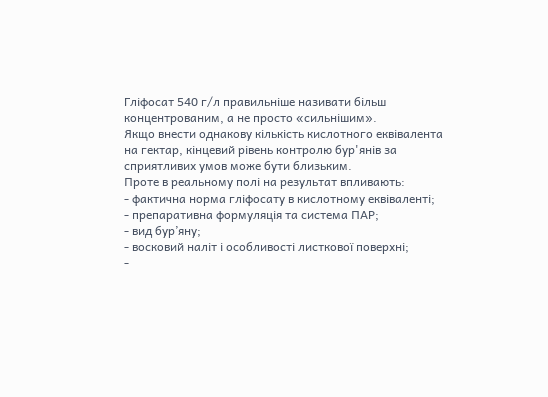Гліфосат 540 г/л правильніше називати більш концентрованим, а не просто «сильнішим».
Якщо внести однакову кількість кислотного еквівалента на гектар, кінцевий рівень контролю бур'янів за сприятливих умов може бути близьким.
Проте в реальному полі на результат впливають:
- фактична норма гліфосату в кислотному еквіваленті;
- препаративна формуляція та система ПАР;
- вид бур’яну;
- восковий наліт і особливості листкової поверхні;
-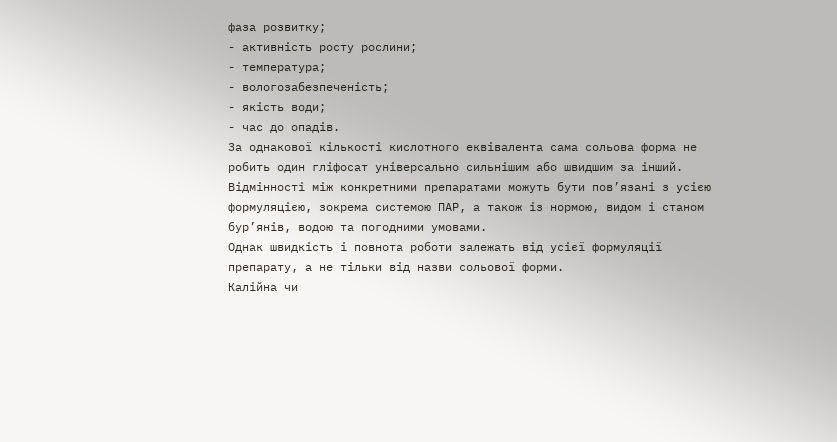фаза розвитку;
- активність росту рослини;
- температура;
- вологозабезпеченість;
- якість води;
- час до опадів.
За однакової кількості кислотного еквівалента сама сольова форма не робить один гліфосат універсально сильнішим або швидшим за інший. Відмінності між конкретними препаратами можуть бути пов’язані з усією формуляцією, зокрема системою ПАР, а також із нормою, видом і станом бур’янів, водою та погодними умовами.
Однак швидкість і повнота роботи залежать від усієї формуляції препарату, а не тільки від назви сольової форми.
Калійна чи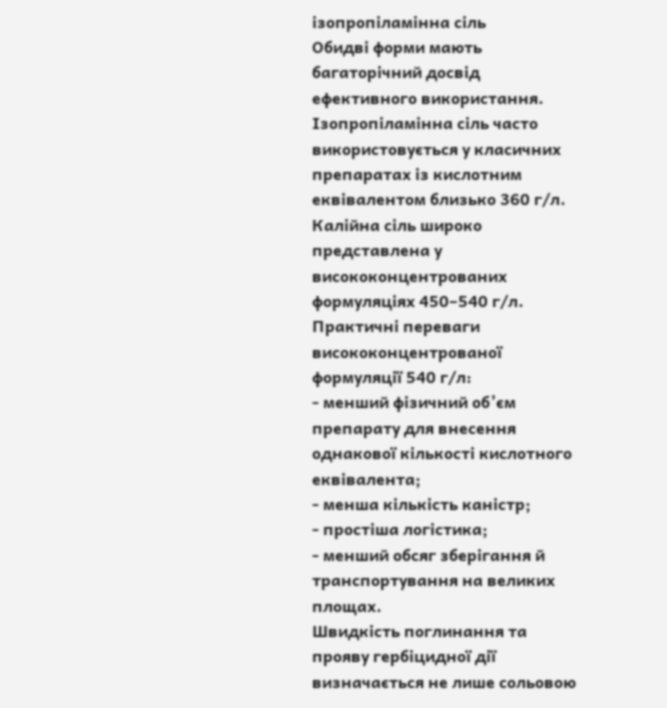ізопропіламінна сіль
Обидві форми мають багаторічний досвід ефективного використання.
Ізопропіламінна сіль часто використовується у класичних препаратах із кислотним еквівалентом близько 360 г/л.
Калійна сіль широко представлена у висококонцентрованих формуляціях 450–540 г/л.
Практичні переваги висококонцентрованої формуляції 540 г/л:
- менший фізичний об’єм препарату для внесення однакової кількості кислотного еквівалента;
- менша кількість каністр;
- простіша логістика;
- менший обсяг зберігання й транспортування на великих площах.
Швидкість поглинання та прояву гербіцидної дії визначається не лише сольовою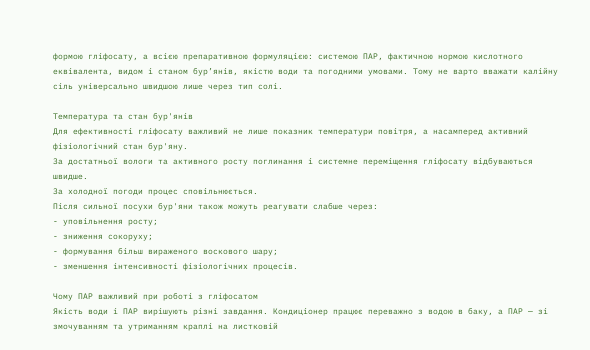формою гліфосату, а всією препаративною формуляцією: системою ПАР, фактичною нормою кислотного еквівалента, видом і станом бур’янів, якістю води та погодними умовами. Тому не варто вважати калійну сіль універсально швидшою лише через тип солі.

Температура та стан бур'янів
Для ефективності гліфосату важливий не лише показник температури повітря, а насамперед активний фізіологічний стан бур'яну.
За достатньої вологи та активного росту поглинання і системне переміщення гліфосату відбуваються швидше.
За холодної погоди процес сповільнюється.
Після сильної посухи бур'яни також можуть реагувати слабше через:
- уповільнення росту;
- зниження сокоруху;
- формування більш вираженого воскового шару;
- зменшення інтенсивності фізіологічних процесів.

Чому ПАР важливий при роботі з гліфосатом
Якість води і ПАР вирішують різні завдання. Кондиціонер працює переважно з водою в баку, а ПАР — зі змочуванням та утриманням краплі на листковій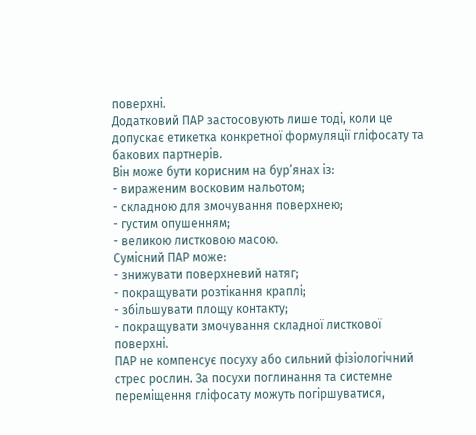поверхні.
Додатковий ПАР застосовують лише тоді, коли це допускає етикетка конкретної формуляції гліфосату та бакових партнерів.
Він може бути корисним на бур’янах із:
- вираженим восковим нальотом;
- складною для змочування поверхнею;
- густим опушенням;
- великою листковою масою.
Сумісний ПАР може:
- знижувати поверхневий натяг;
- покращувати розтікання краплі;
- збільшувати площу контакту;
- покращувати змочування складної листкової поверхні.
ПАР не компенсує посуху або сильний фізіологічний стрес рослин. За посухи поглинання та системне переміщення гліфосату можуть погіршуватися,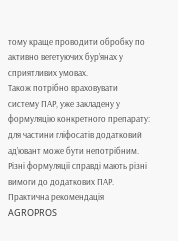тому краще проводити обробку по активно вегетуючих бур’янах у сприятливих умовах.
Також потрібно враховувати систему ПАР, уже закладену у формуляцію конкретного препарату: для частини гліфосатів додатковий ад’ювант може бути непотрібним.
Різні формуляції справді мають різні вимоги до додаткових ПАР.
Практична рекомендація AGROPROS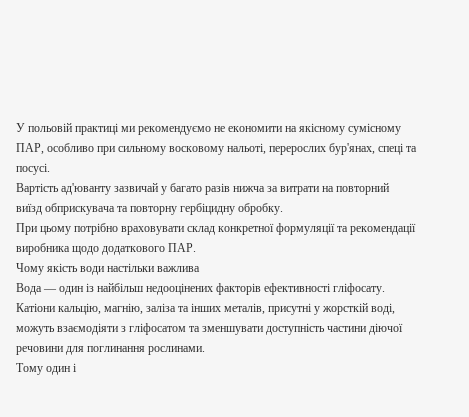У польовій практиці ми рекомендуємо не економити на якісному сумісному ПАР, особливо при сильному восковому нальоті, перерослих бур'янах, спеці та посусі.
Вартість ад'юванту зазвичай у багато разів нижча за витрати на повторний виїзд обприскувача та повторну гербіцидну обробку.
При цьому потрібно враховувати склад конкретної формуляції та рекомендації виробника щодо додаткового ПАР.
Чому якість води настільки важлива
Вода — один із найбільш недооцінених факторів ефективності гліфосату.
Катіони кальцію, магнію, заліза та інших металів, присутні у жорсткій воді, можуть взаємодіяти з гліфосатом та зменшувати доступність частини діючої речовини для поглинання рослинами.
Тому один і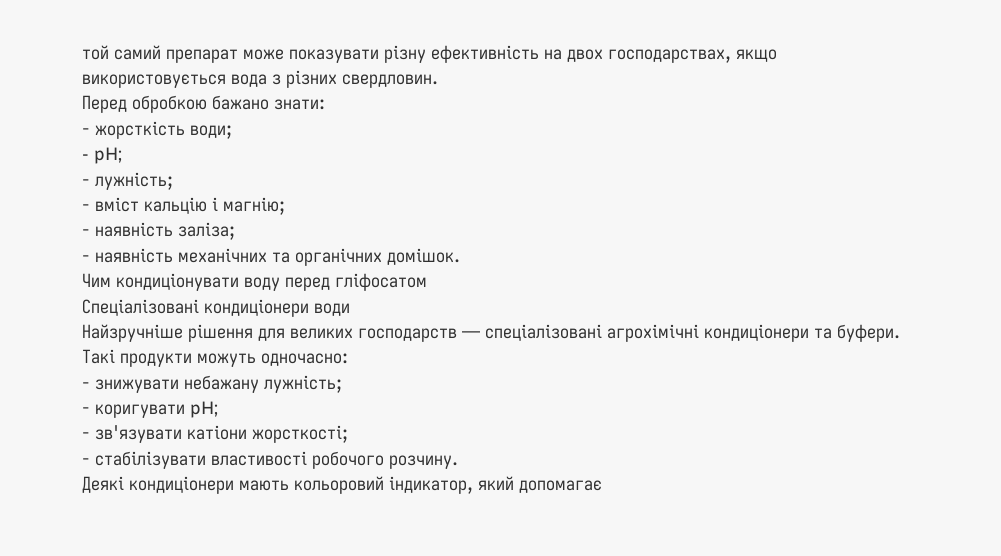той самий препарат може показувати різну ефективність на двох господарствах, якщо використовується вода з різних свердловин.
Перед обробкою бажано знати:
- жорсткість води;
- pH;
- лужність;
- вміст кальцію і магнію;
- наявність заліза;
- наявність механічних та органічних домішок.
Чим кондиціонувати воду перед гліфосатом
Спеціалізовані кондиціонери води
Найзручніше рішення для великих господарств — спеціалізовані агрохімічні кондиціонери та буфери.
Такі продукти можуть одночасно:
- знижувати небажану лужність;
- коригувати pH;
- зв'язувати катіони жорсткості;
- стабілізувати властивості робочого розчину.
Деякі кондиціонери мають кольоровий індикатор, який допомагає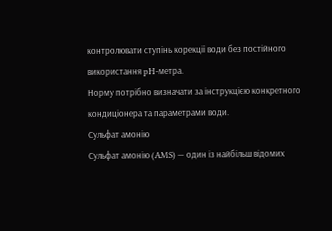контролювати ступінь корекції води без постійного використання pH-метра.
Норму потрібно визначати за інструкцією конкретного кондиціонера та параметрами води.
Сульфат амонію
Сульфат амонію (AMS) — один із найбільш відомих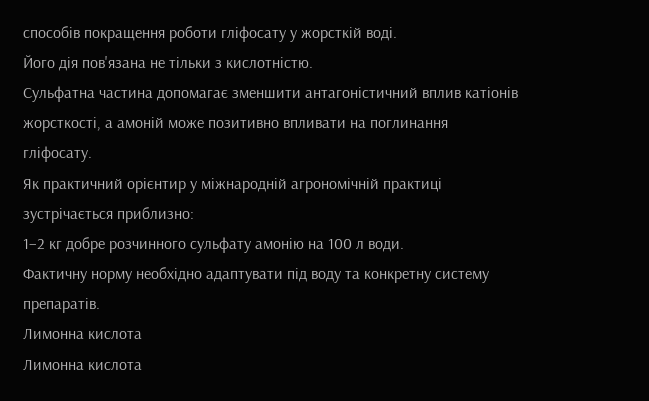способів покращення роботи гліфосату у жорсткій воді.
Його дія пов'язана не тільки з кислотністю.
Сульфатна частина допомагає зменшити антагоністичний вплив катіонів жорсткості, а амоній може позитивно впливати на поглинання гліфосату.
Як практичний орієнтир у міжнародній агрономічній практиці зустрічається приблизно:
1–2 кг добре розчинного сульфату амонію на 100 л води.
Фактичну норму необхідно адаптувати під воду та конкретну систему препаратів.
Лимонна кислота
Лимонна кислота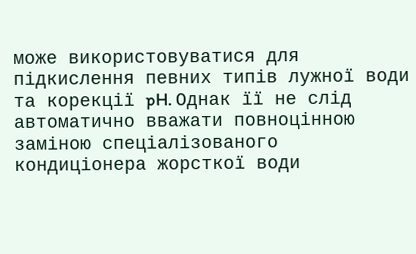може використовуватися для підкислення певних типів лужної води та корекції pH. Однак її не слід автоматично вважати повноцінною заміною спеціалізованого кондиціонера жорсткої води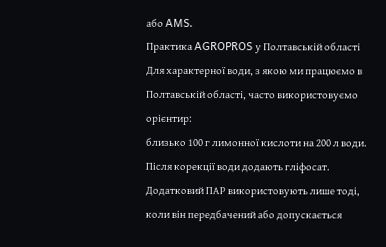або AMS.
Практика AGROPROS у Полтавській області
Для характерної води, з якою ми працюємо в Полтавській області, часто використовуємо орієнтир:
близько 100 г лимонної кислоти на 200 л води.
Після корекції води додають гліфосат. Додатковий ПАР використовують лише тоді, коли він передбачений або допускається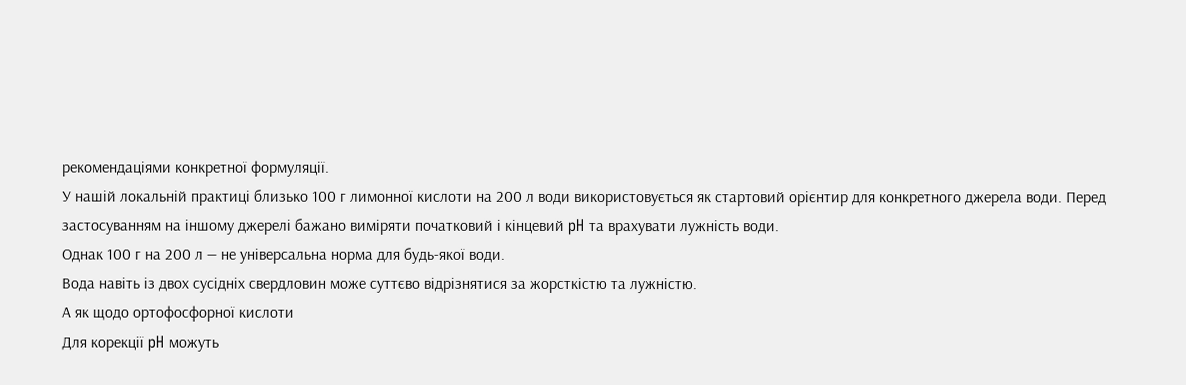рекомендаціями конкретної формуляції.
У нашій локальній практиці близько 100 г лимонної кислоти на 200 л води використовується як стартовий орієнтир для конкретного джерела води. Перед застосуванням на іншому джерелі бажано виміряти початковий і кінцевий pH та врахувати лужність води.
Однак 100 г на 200 л — не універсальна норма для будь-якої води.
Вода навіть із двох сусідніх свердловин може суттєво відрізнятися за жорсткістю та лужністю.
А як щодо ортофосфорної кислоти
Для корекції pH можуть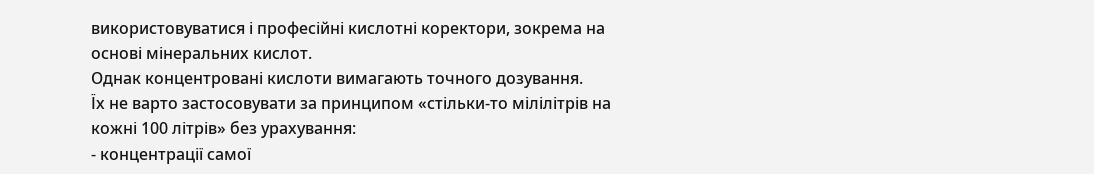використовуватися і професійні кислотні коректори, зокрема на основі мінеральних кислот.
Однак концентровані кислоти вимагають точного дозування.
Їх не варто застосовувати за принципом «стільки-то мілілітрів на кожні 100 літрів» без урахування:
- концентрації самої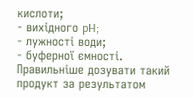кислоти;
- вихідного pH;
- лужності води;
- буферної ємності.
Правильніше дозувати такий продукт за результатом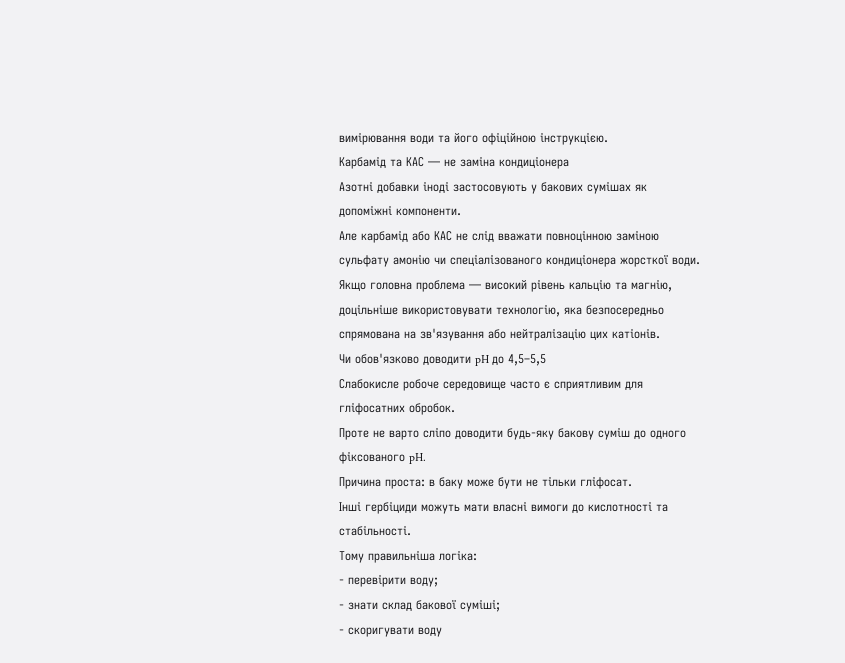вимірювання води та його офіційною інструкцією.
Карбамід та КАС — не заміна кондиціонера
Азотні добавки іноді застосовують у бакових сумішах як допоміжні компоненти.
Але карбамід або КАС не слід вважати повноцінною заміною сульфату амонію чи спеціалізованого кондиціонера жорсткої води.
Якщо головна проблема — високий рівень кальцію та магнію, доцільніше використовувати технологію, яка безпосередньо спрямована на зв'язування або нейтралізацію цих катіонів.
Чи обов'язково доводити pH до 4,5–5,5
Слабокисле робоче середовище часто є сприятливим для гліфосатних обробок.
Проте не варто сліпо доводити будь-яку бакову суміш до одного фіксованого pH.
Причина проста: в баку може бути не тільки гліфосат.
Інші гербіциди можуть мати власні вимоги до кислотності та стабільності.
Тому правильніша логіка:
- перевірити воду;
- знати склад бакової суміші;
- скоригувати воду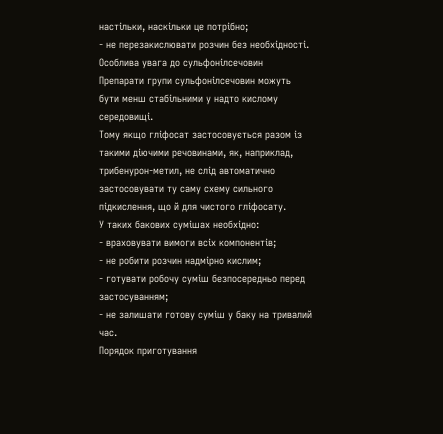настільки, наскільки це потрібно;
- не перезакислювати розчин без необхідності.
Особлива увага до сульфонілсечовин
Препарати групи сульфонілсечовин можуть бути менш стабільними у надто кислому середовищі.
Тому якщо гліфосат застосовується разом із такими діючими речовинами, як, наприклад, трибенурон-метил, не слід автоматично застосовувати ту саму схему сильного підкислення, що й для чистого гліфосату.
У таких бакових сумішах необхідно:
- враховувати вимоги всіх компонентів;
- не робити розчин надмірно кислим;
- готувати робочу суміш безпосередньо перед застосуванням;
- не залишати готову суміш у баку на тривалий час.
Порядок приготування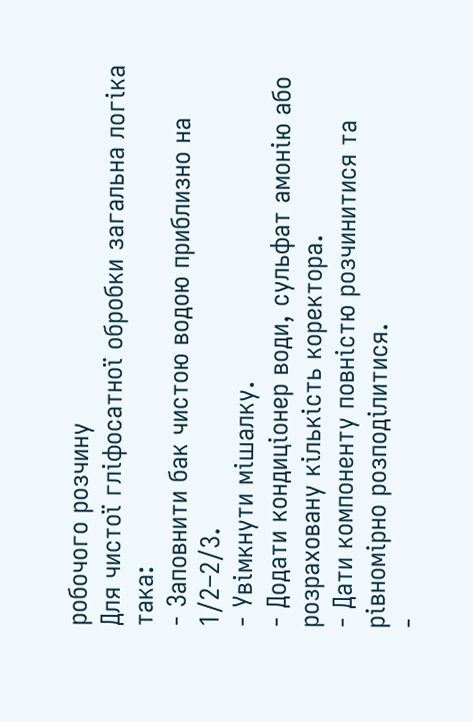робочого розчину
Для чистої гліфосатної обробки загальна логіка така:
- Заповнити бак чистою водою приблизно на 1/2–2/3.
- Увімкнути мішалку.
- Додати кондиціонер води, сульфат амонію або розраховану кількість коректора.
- Дати компоненту повністю розчинитися та рівномірно розподілитися.
-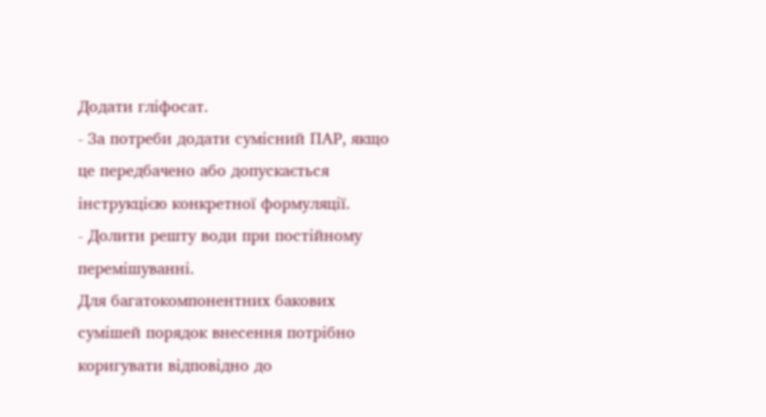Додати гліфосат.
- За потреби додати сумісний ПАР, якщо це передбачено або допускається інструкцією конкретної формуляції.
- Долити решту води при постійному перемішуванні.
Для багатокомпонентних бакових сумішей порядок внесення потрібно коригувати відповідно до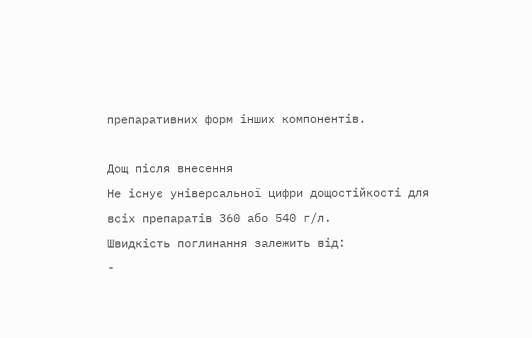препаративних форм інших компонентів.

Дощ після внесення
Не існує універсальної цифри дощостійкості для всіх препаратів 360 або 540 г/л.
Швидкість поглинання залежить від:
-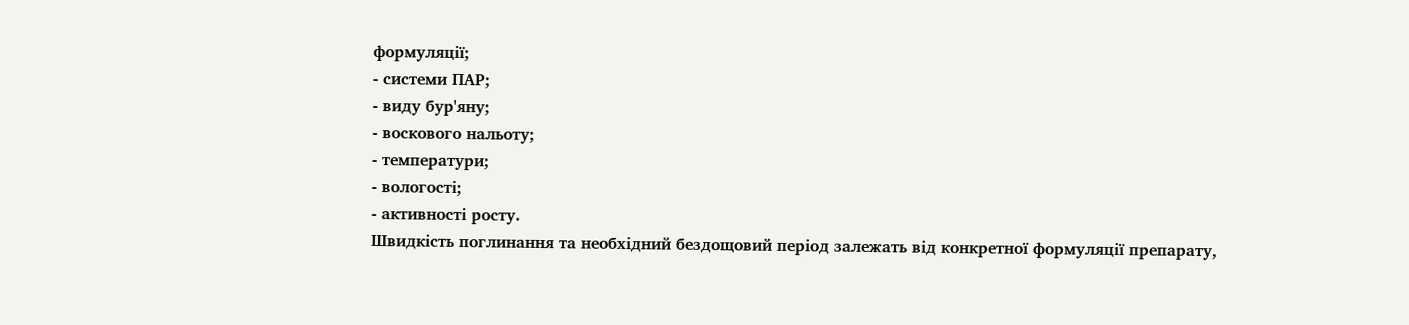формуляції;
- системи ПАР;
- виду бур'яну;
- воскового нальоту;
- температури;
- вологості;
- активності росту.
Швидкість поглинання та необхідний бездощовий період залежать від конкретної формуляції препарату,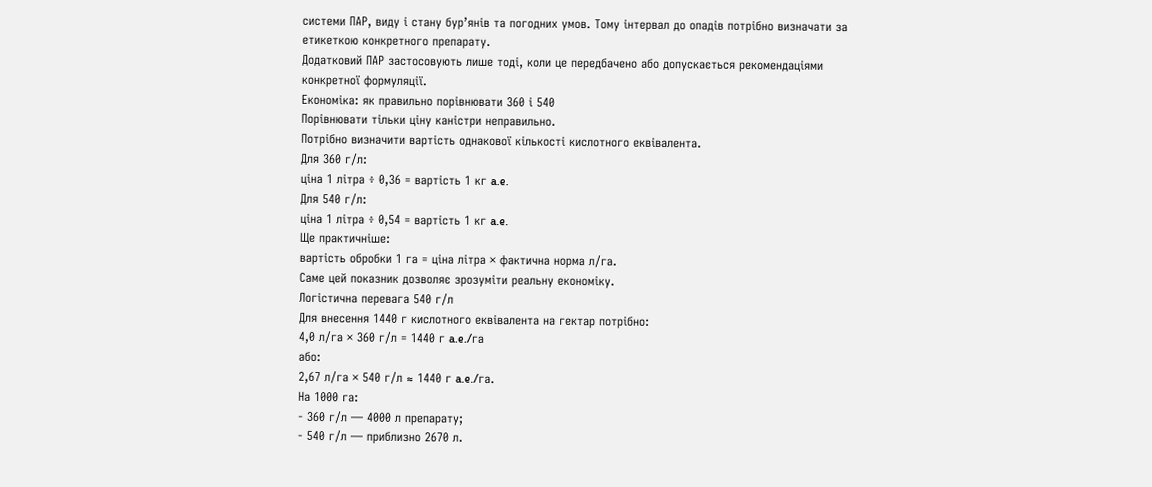системи ПАР, виду і стану бур’янів та погодних умов. Тому інтервал до опадів потрібно визначати за етикеткою конкретного препарату.
Додатковий ПАР застосовують лише тоді, коли це передбачено або допускається рекомендаціями конкретної формуляції.
Економіка: як правильно порівнювати 360 і 540
Порівнювати тільки ціну каністри неправильно.
Потрібно визначити вартість однакової кількості кислотного еквівалента.
Для 360 г/л:
ціна 1 літра ÷ 0,36 = вартість 1 кг a.e.
Для 540 г/л:
ціна 1 літра ÷ 0,54 = вартість 1 кг a.e.
Ще практичніше:
вартість обробки 1 га = ціна літра × фактична норма л/га.
Саме цей показник дозволяє зрозуміти реальну економіку.
Логістична перевага 540 г/л
Для внесення 1440 г кислотного еквівалента на гектар потрібно:
4,0 л/га × 360 г/л = 1440 г a.e./га
або:
2,67 л/га × 540 г/л ≈ 1440 г a.e./га.
На 1000 га:
- 360 г/л — 4000 л препарату;
- 540 г/л — приблизно 2670 л.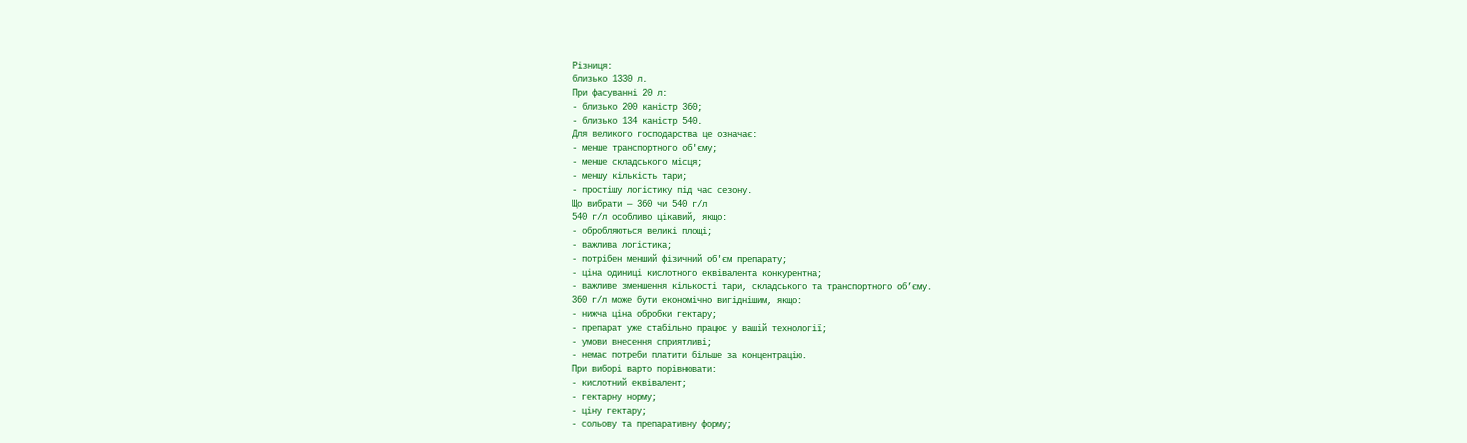Різниця:
близько 1330 л.
При фасуванні 20 л:
- близько 200 каністр 360;
- близько 134 каністр 540.
Для великого господарства це означає:
- менше транспортного об'єму;
- менше складського місця;
- меншу кількість тари;
- простішу логістику під час сезону.
Що вибрати — 360 чи 540 г/л
540 г/л особливо цікавий, якщо:
- обробляються великі площі;
- важлива логістика;
- потрібен менший фізичний об'єм препарату;
- ціна одиниці кислотного еквівалента конкурентна;
- важливе зменшення кількості тари, складського та транспортного об’єму.
360 г/л може бути економічно вигіднішим, якщо:
- нижча ціна обробки гектару;
- препарат уже стабільно працює у вашій технології;
- умови внесення сприятливі;
- немає потреби платити більше за концентрацію.
При виборі варто порівнювати:
- кислотний еквівалент;
- гектарну норму;
- ціну гектару;
- сольову та препаративну форму;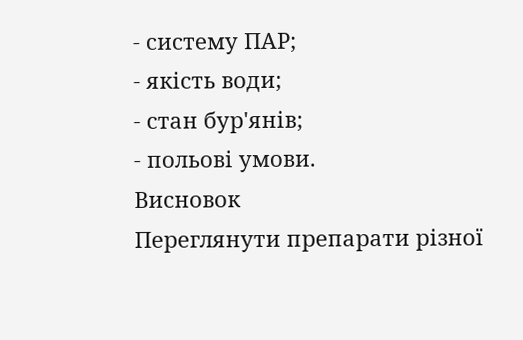- систему ПАР;
- якість води;
- стан бур'янів;
- польові умови.
Висновок
Переглянути препарати різної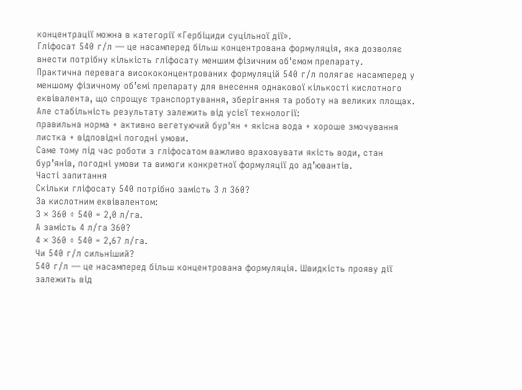концентрації можна в категорії «Гербіциди суцільної дії».
Гліфосат 540 г/л — це насамперед більш концентрована формуляція, яка дозволяє внести потрібну кількість гліфосату меншим фізичним об'ємом препарату.
Практична перевага висококонцентрованих формуляцій 540 г/л полягає насамперед у меншому фізичному об’ємі препарату для внесення однакової кількості кислотного еквівалента, що спрощує транспортування, зберігання та роботу на великих площах.
Але стабільність результату залежить від усієї технології:
правильна норма + активно вегетуючий бур'ян + якісна вода + хороше змочування листка + відповідні погодні умови.
Саме тому під час роботи з гліфосатом важливо враховувати якість води, стан бур’янів, погодні умови та вимоги конкретної формуляції до ад’ювантів.
Часті запитання
Скільки гліфосату 540 потрібно замість 3 л 360?
За кислотним еквівалентом:
3 × 360 ÷ 540 = 2,0 л/га.
А замість 4 л/га 360?
4 × 360 ÷ 540 = 2,67 л/га.
Чи 540 г/л сильніший?
540 г/л — це насамперед більш концентрована формуляція. Швидкість прояву дії залежить від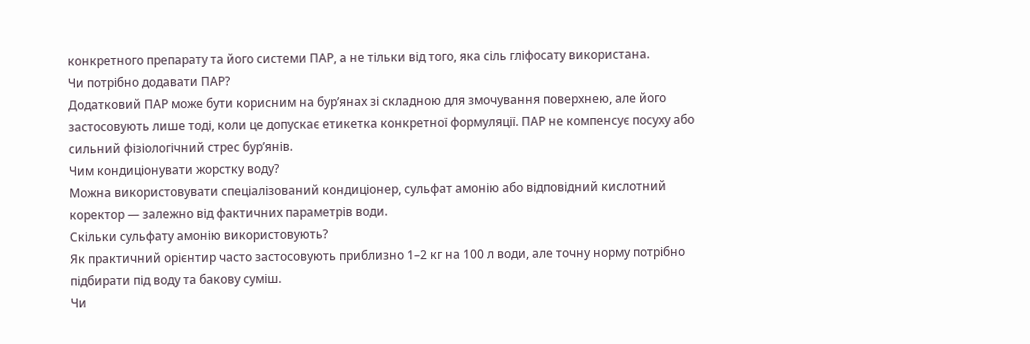конкретного препарату та його системи ПАР, а не тільки від того, яка сіль гліфосату використана.
Чи потрібно додавати ПАР?
Додатковий ПАР може бути корисним на бур’янах зі складною для змочування поверхнею, але його застосовують лише тоді, коли це допускає етикетка конкретної формуляції. ПАР не компенсує посуху або сильний фізіологічний стрес бур’янів.
Чим кондиціонувати жорстку воду?
Можна використовувати спеціалізований кондиціонер, сульфат амонію або відповідний кислотний коректор — залежно від фактичних параметрів води.
Скільки сульфату амонію використовують?
Як практичний орієнтир часто застосовують приблизно 1–2 кг на 100 л води, але точну норму потрібно підбирати під воду та бакову суміш.
Чи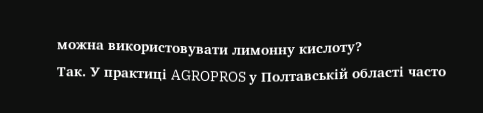можна використовувати лимонну кислоту?
Так. У практиці AGROPROS у Полтавській області часто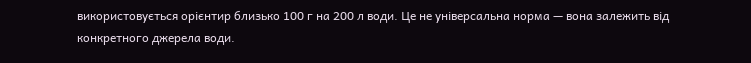використовується орієнтир близько 100 г на 200 л води. Це не універсальна норма — вона залежить від конкретного джерела води.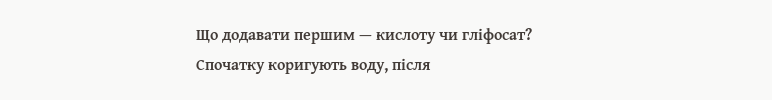Що додавати першим — кислоту чи гліфосат?
Спочатку коригують воду, після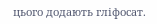цього додають гліфосат.